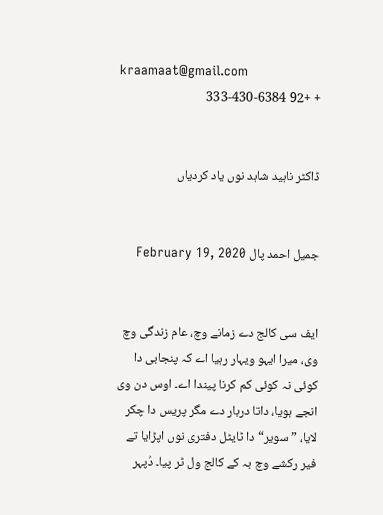kraamaat@gmail.com
+ +92 333-430-6384


ڈاکٹر ناہید شاہد نوں یاد کردیاں


جمیل احمد پال February 19, 2020


ایف سی کالج دے زمانے وچ، عام زندگی وچ وی، میرا ایہو ویہار رہیا اے کہ پنجابی دا کوئی نہ کوئی کم کرنا پیندا اے۔ اوس دن وی انجے ہویا، داتا دربار دے مگر پریس دا چکر لایا، ”سویر“ دا ٹایٹل دفتری نوں اپڑایا تے فیر رکشے وچ بہ کے کالج ول ٹر پیا۔ دُپہر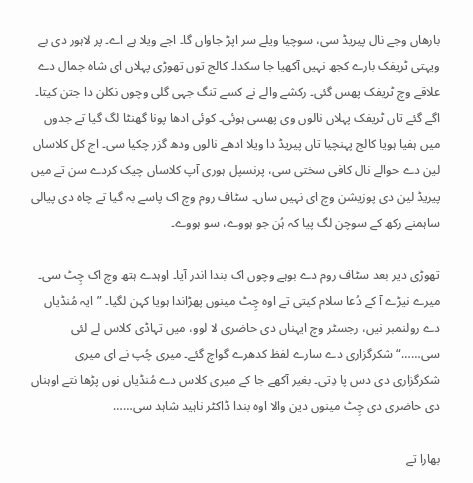بارھاں وجے نال پیریڈ سی، سوچیا ویلے سر اپڑ جاواں گا۔ اجے ویلا ہے اے۔ پر لاہور دی بے ویہتی ٹریفک بارے کجھ نہیں آکھیا جا سکدا۔ کالج توں تھوڑی پہلاں ای شاہ جمال دے علاقے وچ ٹریفک پھس گئی۔ رکشے والے نے کسے تنگ جہی گلی وچوں نکلن دا جتن کیتا۔ اگے گئے تاں ٹریفک پہلاں نالوں وی پھسی ہوئی۔ کوئی ادھا پونا گھنٹا لگ گیا تے جدوں میں ہفیا ہویا کالج پہنچیا تاں پیریڈ دا ویلا ادھے نالوں ودھ گزر چکیا سی۔ اج کل کلاساں لین دے حوالے نال کافی سختی سی، پرنسپل ہوری آپ کلاساں چیک کردے سن تے میں پیریڈ لین دی پوزیشن وچ ای نہیں ساں۔ سٹاف روم وچ اک پاسے بہ گیا تے چاہ دی پیالی ساہمنے رکھ کے سوچن لگ پیا کہ ہُن جو ہووے، سو ہووے۔

تھوڑی دیر بعد سٹاف روم دے بوہے وچوں اک بندا اندر آیا۔ اوہدے ہتھ وچ اک چِٹ سی۔ میرے نیڑے آ کے دُعا سلام کیتی تے اوہ چِٹ مینوں پھڑاندا ہویا کہن لگیا۔ ”ایہ مُنڈیاں دے رولنمبر نیں، رجسٹر وچ ایہناں دی حاضری لا لوو، میں تہاڈی کلاس لے لئی سی……“ شکرگزاری دے سارے لفظ کدھرے گواچ گئے۔ میری چُپ نے ای میری شکرگزاری دی دس پا دِتی۔ بغیر آکھے جا کے میری کلاس دے مُنڈیاں نوں پڑھا نتے اوہناں دی حاضری دی چِٹ مینوں دین والا اوہ بندا ڈاکٹر ناہید شاہد سی……

بھارا تے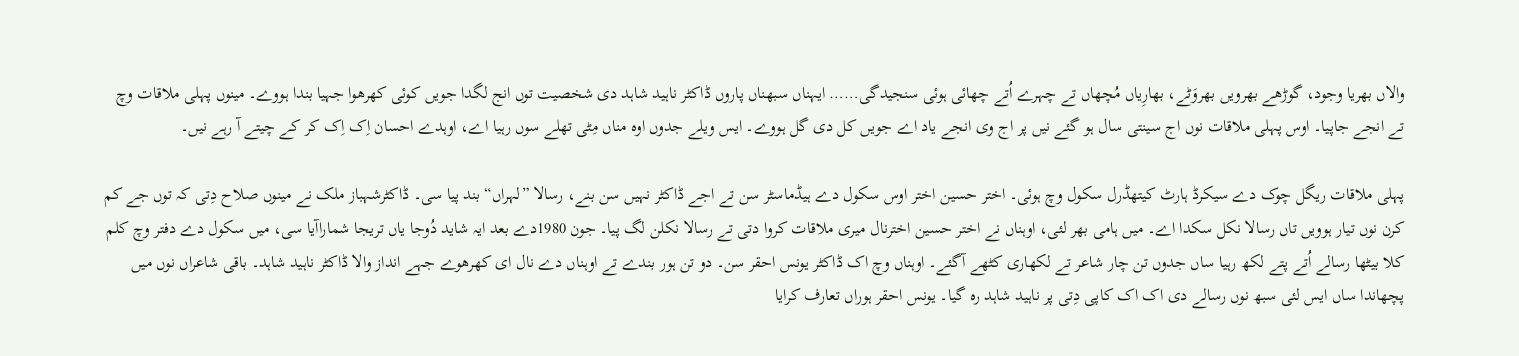والاں بھریا وجود، گوڑھے بھرویں بھروَٹے، بھارِیاں مُچھاں تے چہرے اُتے چھائی ہوئی سنجیدگی…… ایہناں سبھناں پاروں ڈاکٹر ناہید شاہد دی شخصیت توں انج لگدا جویں کوئی کھرھوا جہیا بندا ہووے۔ مینوں پہلی ملاقات وچ تے انجے جاپیا۔ اوس پہلی ملاقات نوں اج سینتی سال ہو گئے نیں پر اج وی انجے یاد اے جویں کل دی گل ہووے۔ ایس ویلے جدوں اوہ مناں مِٹی تھلے سوں رہیا اے، اوہدے احسان اِک اِک کر کے چیتے آ رہے نیں۔

پہلی ملاقات ریگل چوک دے سیکرڈ ہارٹ کیتھڈرل سکول وچ ہوئی۔ اختر حسین اختر اوس سکول دے ہیڈماسٹر سن تے اجے ڈاکٹر نہیں سن بنے، رسالا ”لہراں“ بند پیا سی۔ ڈاکٹرشہباز ملک نے مینوں صلاح دِتی کہ توں جے کم کرن نوں تیار ہوویں تاں رسالا نکل سکدا اے۔ میں ہامی بھر لئی، اوہناں نے اختر حسین اخترنال میری ملاقات کروا دتی تے رسالا نکلن لگ پیا۔ جون 1980دے بعد ایہ شاید دُوجا یاں تریجا شماراآیا سی، میں سکول دے دفتر وچ کلم کلا بیٹھا رسالے اُتے پتے لکھ رہیا ساں جدوں تن چار شاعر تے لکھاری کٹھے آگئے۔ اوہناں وچ اک ڈاکٹر یونس احقر سن۔ دو تن ہور بندے تے اوہناں دے نال ای کھرھوے جہے انداز والا ڈاکٹر ناہید شاہد۔ باقی شاعراں نوں میں پچھاندا ساں ایس لئی سبھ نوں رسالے دی اک اک کاپی دِتی پر ناہید شاہد رہ گیا۔ یونس احقر ہوراں تعارف کرایا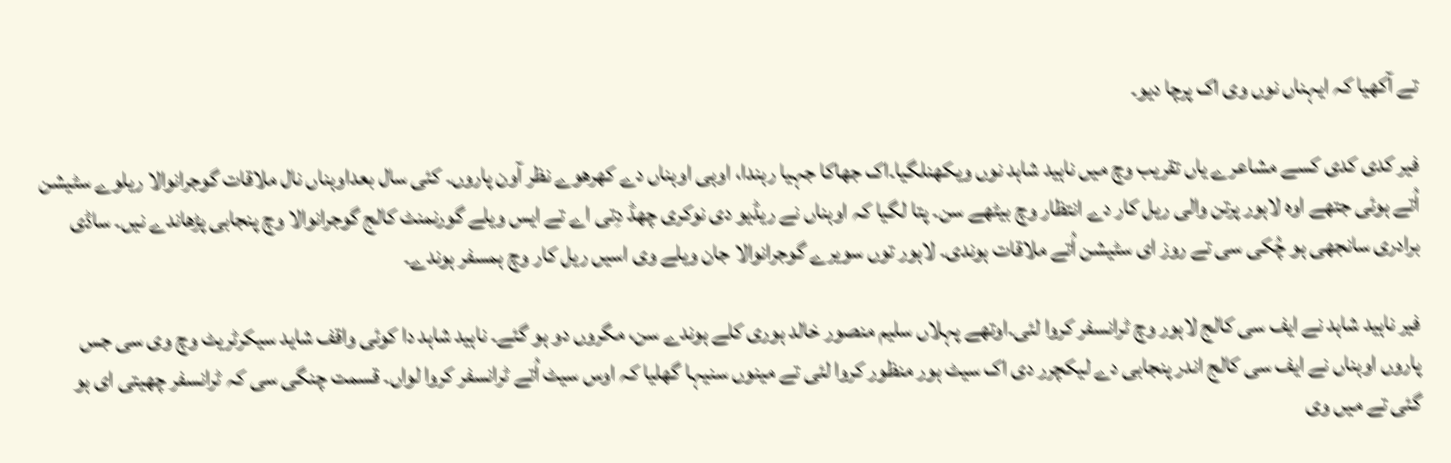تے آکھیا کہ ایہناں نوں وی اک پرچا دیو۔

فیر کدی کدی کسے مشاعرے یاں تقریب وچ میں ناہید شاہد نوں ویکھنلگیا۔اک جھاکا جہیا رہندا، اوہی اوہناں دے کھرھوے نظر آون پاروں۔ کئی سال بعداوہناں نال ملاقات گوجرانوالا ریلوے سٹیشن اُتے ہوئی جتھے اوہ لاہور پرتن والی ریل کار دے انتظار وچ بیٹھے سن۔ پتا لگیا کہ اوہناں نے ریڈیو دی نوکری چھڈ دِتی اے تے ایس ویلے گورنمنٹ کالج گوجرانوالا وچ پنجابی پڑھاندے نیں۔ ساڈی برادری سانجھی ہو چُکی سی تے روز ای سٹیشن اُتے ملاقات ہوندی۔ لاہور توں سویرے گوجرانوالا جان ویلے وی اسیں ریل کار وچ ہمسفر ہوندے۔

فیر ناہید شاہد نے ایف سی کالج لاہور وچ ٹرانسفر کروا لئی۔اوتھے پہلاں سلیم منصور خالد ہوری کلے ہوندے سن، مگروں دو ہو گئے۔ ناہید شاہد دا کوئی واقف شاید سیکرٹریٹ وچ وی سی جس پاروں اوہناں نے ایف سی کالج اندر پنجابی دے لیکچرر دی اک سیٹ ہور منظور کروا لئی تے مینوں سنیہا گھلیا کہ اوس سیٹ اُتے ٹرانسفر کروا لواں۔ قسمت چنگی سی کہ ٹرانسفر چھیتی ای ہو گئی تے میں وی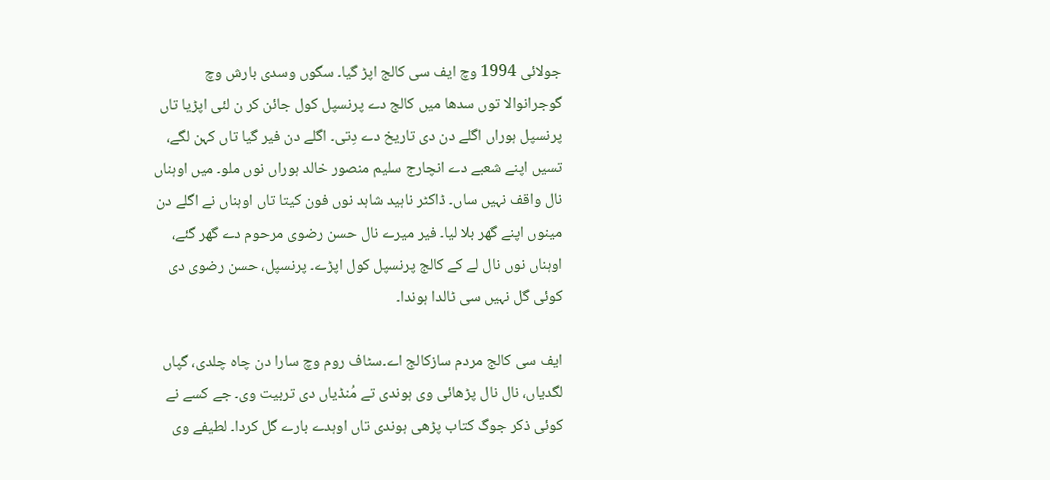جولائی 1994 وچ ایف سی کالج اپڑ گیا۔ سگوں وسدی بارش وچ گوجرانوالا توں سدھا میں کالج دے پرنسپل کول جائن کر ن لئی اپڑیا تاں پرنسپل ہوراں اگلے دن دی تاریخ دے دِتی۔ اگلے دن فیر گیا تاں کہن لگے، تسیں اپنے شعبے دے انچارج سلیم منصور خالد ہوراں نوں ملو۔ میں اوہناں نال واقف نہیں ساں۔ ڈاکٹر ناہید شاہد نوں فون کیتا تاں اوہناں نے اگلے دن مینوں اپنے گھر بلا لیا۔ فیر میرے نال حسن رضوی مرحوم دے گھر گئے، اوہناں نوں نال لے کے کالج پرنسپل کول اپڑے۔ پرنسپل، حسن رضوی دی کوئی گل نہیں سی ٹالدا ہوندا۔

ایف سی کالج مردم سازکالج اے۔سٹاف روم وچ سارا دن چاہ چلدی، گپاں لگدیاں، نال نال پڑھائی وی ہوندی تے مُنڈیاں دی تربیت وی۔ جے کسے نے کوئی ذکر جوگ کتاب پڑھی ہوندی تاں اوہدے بارے گل کردا۔ لطیفے وی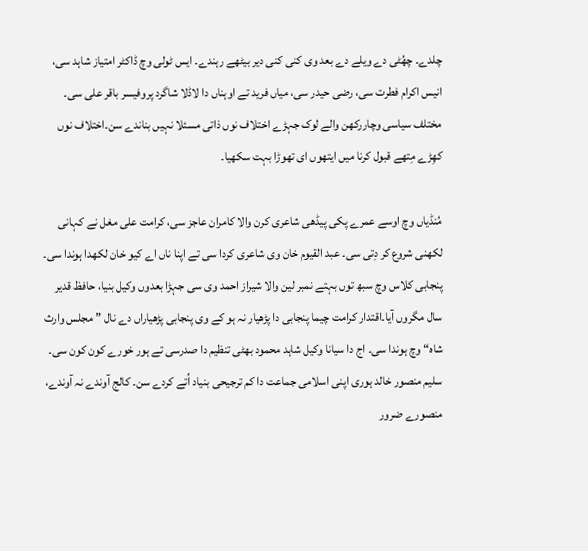چلدے۔ چھُٹی دے ویلے دے بعد وی کنی کنی دیر بیٹھے رہندے۔ ایس ٹولی وچ ڈاکٹر امتیاز شاہد سی، انیس اکرام فطرت سی، رضی حیدر سی، میاں فرید تے اوہناں دا لاڈلا شاگرد پروفیسر باقر علی سی۔ مختلف سیاسی وچاررکھن والے لوک جہڑے اختلاف نوں ذاتی مسئلا نہیں بناندے سن۔اختلاف نوں کھِڑے مِتھے قبول کرنا میں ایتھوں ای تھوڑا بہت سکھیا۔

مُنڈیاں وچ اوسے عمرے پکی پیڈھی شاعری کرن والا کامران عاجز سی، کرامت علی مغل نے کہانی لکھنی شروع کر دِتی سی۔ عبد القیوم خان وی شاعری کردا سی تے اپنا ناں اے کیو خان لکھدا ہوندا سی۔ پنجابی کلاس وچ سبھ توں بہتے نمبر لین والا شیراز احمد وی سی جہڑا بعدوں وکیل بنیا، حافظ قدیر سال مگروں آیا۔اقتدار کرامت چیما پنجابی دا پڑھیار نہ ہو کے وی پنجابی پڑھیاراں دے نال ”مجلس وارث شاہ“ وچ ہوندا سی۔ اج دا سیانا وکیل شاہد محمود بھٹی تنظیم دا صدرسی تے ہور خورے کون کون سی۔ سلیم منصور خالد ہوری اپنی اسلامی جماعت دا کم ترجیحی بنیاد اُتے کردے سن۔ کالج آوندے نہ آوندے، منصورے ضرور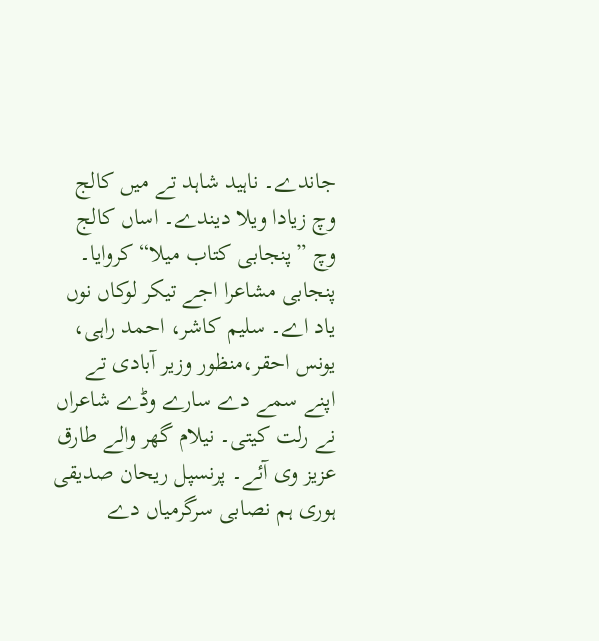جاندے۔ ناہید شاہد تے میں کالج وچ زیادا ویلا دیندے۔ اساں کالج وچ ”پنجابی کتاب میلا“ کروایا۔ پنجابی مشاعرا اجے تیکر لوکاں نوں یاد اے۔ سلیم کاشر، احمد راہی، یونس احقر،منظور وزیر آبادی تے اپنے سمے دے سارے وڈے شاعراں نے رلت کیتی۔ نیلام گھر والے طارق عزیز وی آئے۔ پرنسپل ریحان صدیقی ہوری ہم نصابی سرگرمیاں دے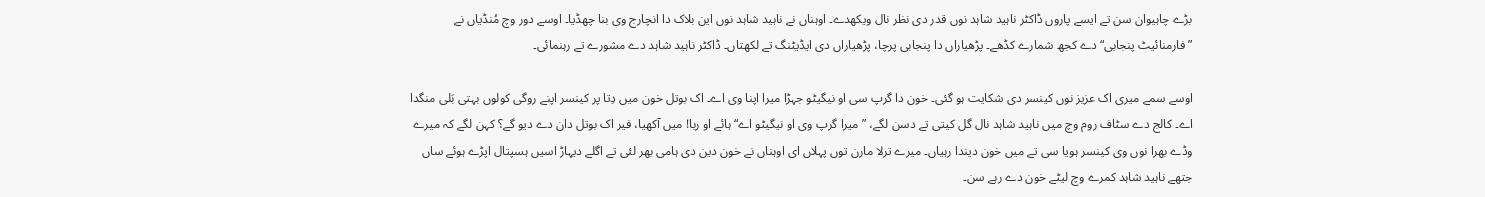بڑے چاہیوان سن تے ایسے پاروں ڈاکٹر ناہید شاہد نوں قدر دی نظر نال ویکھدے۔ اوہناں نے ناہید شاہد نوں این بلاک دا انچارج وی بنا چھڈیا۔ اوسے دور وچ مُنڈیاں نے ”فارمنائیٹ پنجابی“ دے کجھ شمارے کڈھے۔ پڑھیاراں دا پنجابی پرچا، پڑھیاراں دی ایڈیٹنگ تے لکھتاں۔ ڈاکٹر ناہید شاہد دے مشورے تے رہنمائی۔

اوسے سمے میری اک عزیز نوں کینسر دی شکایت ہو گئی۔ خون دا گرپ سی او نیگیٹو جہڑا میرا اپنا وی اے۔ اک بوتل خون میں دِتا پر کینسر اپنے روگی کولوں بہتی بَلی منگدا اے۔ کالج دے سٹاف روم وچ میں ناہید شاہد نال گل کیتی تے دسن لگے، ”میرا گرپ وی او نیگیٹو اے“ ہائے او ربا! میں آکھیا، فیر اک بوتل دان دے دیو گے؟ کہن لگے کہ میرے وڈے بھرا نوں وی کینسر ہویا سی تے میں خون دیندا رہیاں۔ میرے ترلا مارن توں پہلاں ای اوہناں نے خون دین دی ہامی بھر لئی تے اگلے دیہاڑ اسیں ہسپتال اپڑے ہوئے ساں جتھے ناہید شاہد کمرے وچ لیٹے خون دے رہے سن۔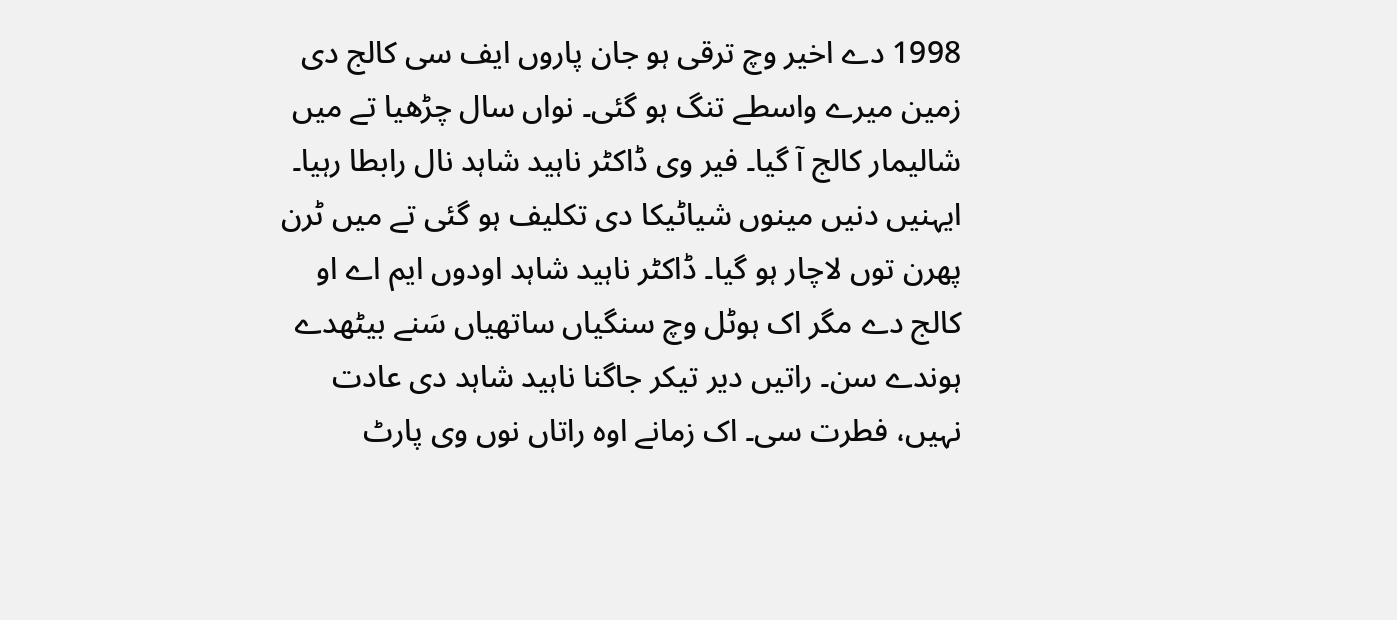1998 دے اخیر وچ ترقی ہو جان پاروں ایف سی کالج دی زمین میرے واسطے تنگ ہو گئی۔ نواں سال چڑھیا تے میں شالیمار کالج آ گیا۔ فیر وی ڈاکٹر ناہید شاہد نال رابطا رہیا۔ ایہنیں دنیں مینوں شیاٹیکا دی تکلیف ہو گئی تے میں ٹرن پھرن توں لاچار ہو گیا۔ ڈاکٹر ناہید شاہد اودوں ایم اے او کالج دے مگر اک ہوٹل وچ سنگیاں ساتھیاں سَنے بیٹھدے ہوندے سن۔ راتیں دیر تیکر جاگنا ناہید شاہد دی عادت نہیں، فطرت سی۔ اک زمانے اوہ راتاں نوں وی پارٹ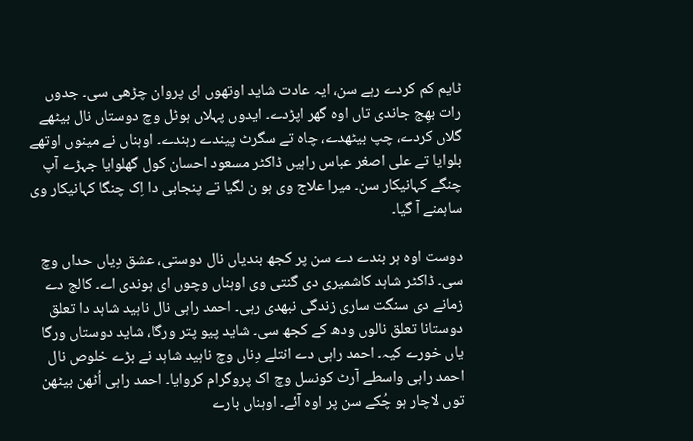ٹایم کم کردے رہے سن، ایہ عادت شاید اوتھوں ای پروان چڑھی سی۔ جدوں رات بھِج جاندی تاں اوہ گھر اپڑدے۔ ایدوں پہلاں ہوٹل وچ دوستاں نال بیٹھے گلاں کردے، چپ بیٹھدے، چاہ تے سگرٹ پیندے رہندے۔ اوہناں نے مینوں اوتھے بلوایا تے علی اصغر عباس راہیں ڈاکٹر مسعود احسان کول گھلوایا جہڑے آپ چنگے کہانیکار سن۔ میرا علاج وی ہو ن لگیا تے پنجابی دا اِک چنگا کہانیکار وی ساہمنے آ گیا۔

دوست اوہ ہر بندے دے سن پر کجھ بندیاں نال دوستی، عشق دِیاں حداں وچ سی۔ ڈاکٹر شاہد کاشمیری دی گنتی وی اوہناں وچوں ای ہوندی اے۔ کالج دے زمانے دی سنگت ساری زندگی نبھدی رہی۔ احمد راہی نال ناہید شاہد دا تعلق دوستانا تعلق نالوں ودھ کے کجھ سی۔ شاید پیو پتر ورگا، شاید دوستاں ورگا یاں خورے کیہ۔ احمد راہی دے انتلے دِناں وچ ناہید شاہد نے بڑے خلوص نال احمد راہی واسطے آرٹ کونسل وچ اک پروگرام کروایا۔ احمد راہی اُٹھن بیٹھن توں لاچار ہو چُکے سن پر اوہ آئے۔ اوہناں بارے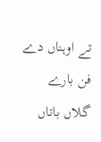تے اوہناں دے فن بارے گلاں باتاں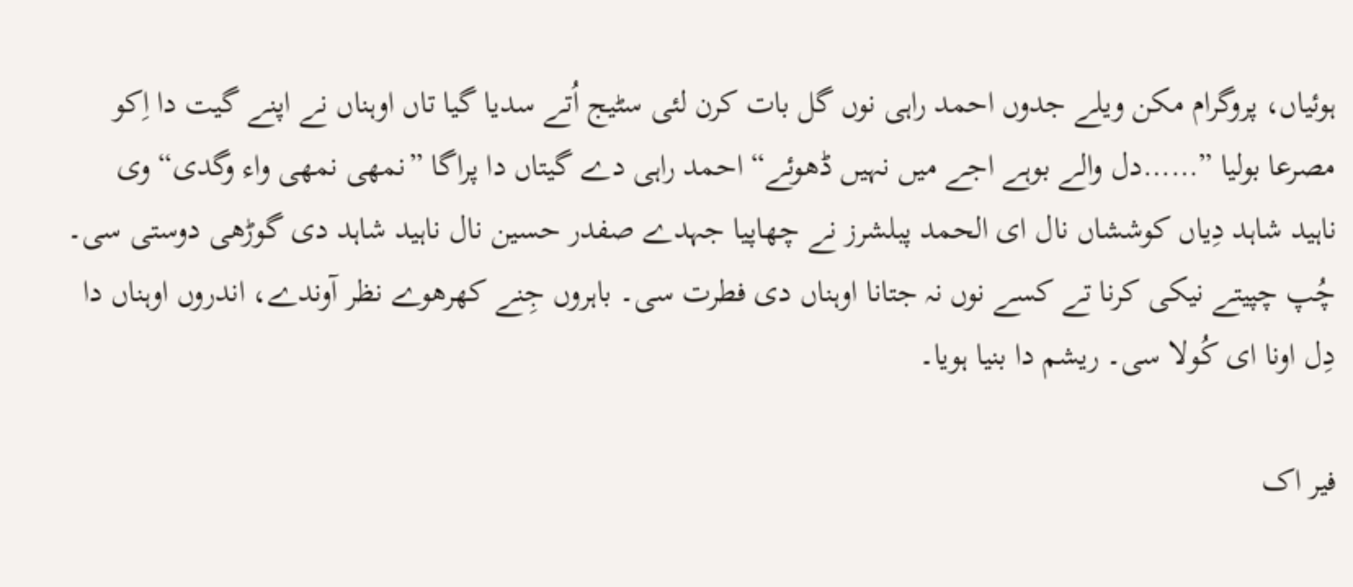ہوئیاں، پروگرام مکن ویلے جدوں احمد راہی نوں گل بات کرن لئی سٹیج اُتے سدیا گیا تاں اوہناں نے اپنے گیت دا اِکو مصرعا بولیا ”……دل والے بوہے اجے میں نہیں ڈھوئے“ احمد راہی دے گیتاں دا پراگا ”نمھی نمھی واء وگدی“ وی ناہید شاہد دِیاں کوششاں نال ای الحمد پبلشرز نے چھاپیا جہدے صفدر حسین نال ناہید شاہد دی گوڑھی دوستی سی۔ چُپ چپیتے نیکی کرنا تے کسے نوں نہ جتانا اوہناں دی فطرت سی۔ باہروں جِنے کھرھوے نظر آوندے، اندروں اوہناں دا دِل اونا ای کُولا سی۔ ریشم دا بنیا ہویا۔

فیر اک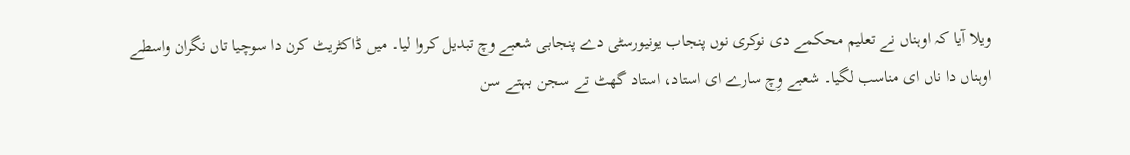ویلا آیا کہ اوہناں نے تعلیم محکمے دی نوکری نوں پنجاب یونیورسٹی دے پنجابی شعبے وچ تبدیل کروا لیا۔ میں ڈاکٹریٹ کرن دا سوچیا تاں نگران واسطے اوہناں دا ناں ای مناسب لگیا۔ شعبے وِچ سارے ای استاد، استاد گھٹ تے سجن بہتے سن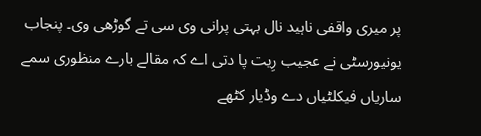پر میری واقفی ناہید نال بہتی پرانی وی سی تے گوڑھی وی۔ پنجاب یونیورسٹی نے عجیب رِیت پا دتی اے کہ مقالے بارے منظوری سمے ساریاں فیکلٹیاں دے وڈیار کٹھے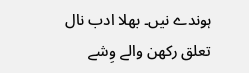ہوندے نیں۔ بھلا ادب نال تعلق رکھن والے وِشے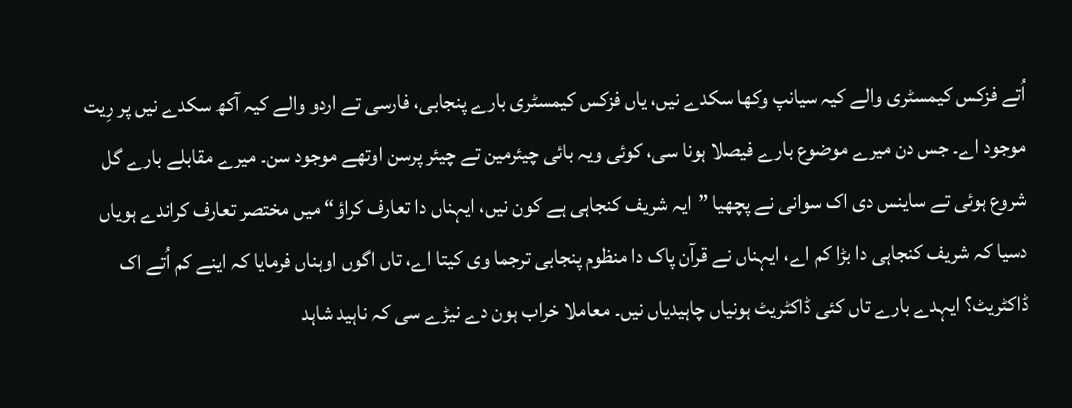اُتے فزکس کیمسٹری والے کیہ سیانپ وکھا سکدے نیں، یاں فزکس کیمسٹری بارے پنجابی، فارسی تے اردو والے کیہ آکھ سکدے نیں پر رِیت موجود اے۔ جس دن میرے موضوع بارے فیصلا ہونا سی، کوئی ویہ بائی چیئرمین تے چیئر پرسن اوتھے موجود سن۔ میرے مقابلے بارے گل شروع ہوئی تے ساینس دی اک سوانی نے پچھیا ”ایہ شریف کنجاہی ہے کون نیں، ایہناں دا تعارف کراؤ“ میں مختصر تعارف کراندے ہویاں دسیا کہ شریف کنجاہی دا بڑا کم اے، ایہناں نے قرآن پاک دا منظوم پنجابی ترجما وی کیتا اے، تاں اگوں اوہناں فرمایا کہ اینے کم اُتے اک ڈاکٹریٹ؟ ایہدے بارے تاں کئی ڈاکٹریٹ ہونیاں چاہیدیاں نیں۔ معاملا خراب ہون دے نیڑے سی کہ ناہید شاہد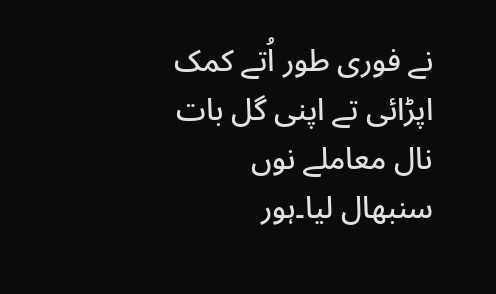نے فوری طور اُتے کمک اپڑائی تے اپنی گل بات نال معاملے نوں سنبھال لیا۔ہور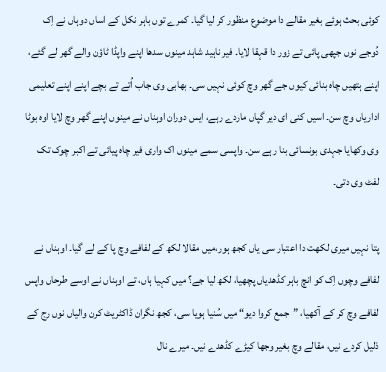کوئی بحث ہوئے بغیر مقالے دا موضوع منظور کر لیا گیا۔ کمرے توں باہر نکل کے اساں دوہاں نے اِک دُوجے نوں جپھی پائی تے زور دا قہقا لایا۔ فیر ناہید شاہد مینوں سدھا اپنے واپڈا ٹاؤن والے گھر لے گئے، اپنے ہتھیں چاہ بنائی کیوں جے گھر وچ کوئی نہیں سی۔ بھابی وی جاب اُتے تے بچے اپنے اپنے تعلیمی اداریاں وچ سن۔ اسیں کنی ای دیر گپاں ماردے رہے، ایس دوران اوہناں نے مینوں اپنے گھر وچ لایا اوہ بوٹا وی وکھایا جہدی بونسائی بنا رہے سن۔ واپسی سمے مینوں اک واری فیر چاہ پیائی تے اکبر چوک تک لفٹ وی دتی۔

پتا نہیں میری لکھت دا اعتبار سی یاں کجھ ہور،میں مقالا لکھ کے لفافے وچ پا کے لے گیا۔ اوہناں نے لفافے وچوں اِک کو انچ باہر کڈھدیاں پچھیا، لکھ لیا جے؟ میں کہیا ہاں، تے اوہناں نے اوسے طرحاں واپس لفافے وچ کر کے آکھیا، ”جمع کروا دیو“ میں سُنیا ہویا سی، کجھ نگران ڈاکٹریٹ کرن والیاں نوں رج کے ذلیل کردے نیں، مقالے وچ بغیر وجھا کیڑے کڈھدے نیں۔ میرے نال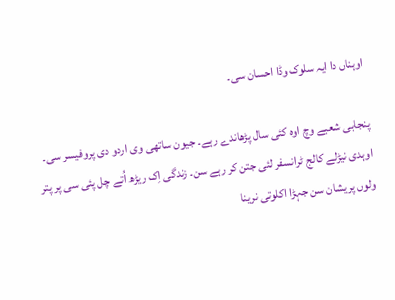اوہناں دا ایہ سلوک وڈا احسان سی۔

پنجابی شعبے وچ اوہ کئی سال پڑھاندے رہے۔ جیون ساتھی وی اردو دی پروفیسر سی۔ اوہدی نیڑلے کالج ٹرانسفر لئی جتن کر رہے سن۔ زندگی اِک ریڑھ اُتے چل پئی سی پر پتر ولوں پریشان سن جہڑا اکلوتی نرینا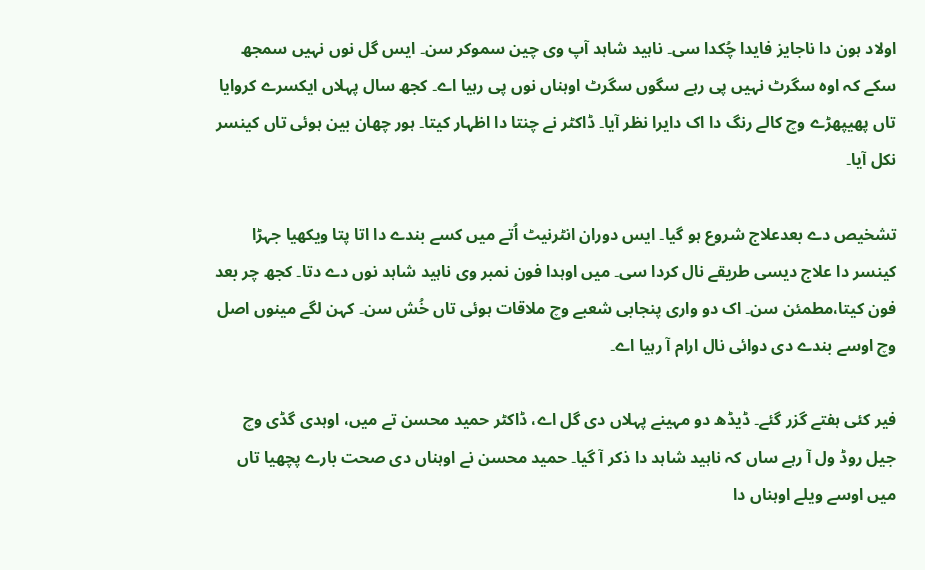اولاد ہون دا ناجایز فایدا چُکدا سی۔ ناہید شاہد آپ وی چین سموکر سن۔ ایس گل نوں نہیں سمجھ سکے کہ اوہ سگرٹ نہیں پی رہے سگوں سگرٹ اوہناں نوں پی رہیا اے۔ کجھ سال پہلاں ایکسرے کروایا تاں پھیپھڑے وچ کالے رنگ دا اک دایرا نظر آیا۔ ڈاکٹر نے چنتا دا اظہار کیتا۔ ہور چھان بین ہوئی تاں کینسر نکل آیا۔

تشخیص دے بعدعلاج شروع ہو گیا۔ ایس دوران انٹرنیٹ اُتے میں کسے بندے دا اتا پتا ویکھیا جہڑا کینسر دا علاج دیسی طریقے نال کردا سی۔ میں اوہدا فون نمبر وی ناہید شاہد نوں دے دتا۔ کجھ چر بعد فون کیتا،مطمئن سن۔ اک دو واری پنجابی شعبے وچ ملاقات ہوئی تاں خُش سن۔ کہن لگے مینوں اصل وچ اوسے بندے دی دوائی نال ارام آ رہیا اے۔

فیر کئی ہفتے گزر گئے۔ ڈیڈھ دو مہینے پہلاں دی گل اے، ڈاکٹر حمید محسن تے میں، اوہدی گڈی وچ جیل روڈ ول آ رہے ساں کہ ناہید شاہد دا ذکر آ گیا۔ حمید محسن نے اوہناں دی صحت بارے پچھیا تاں میں اوسے ویلے اوہناں دا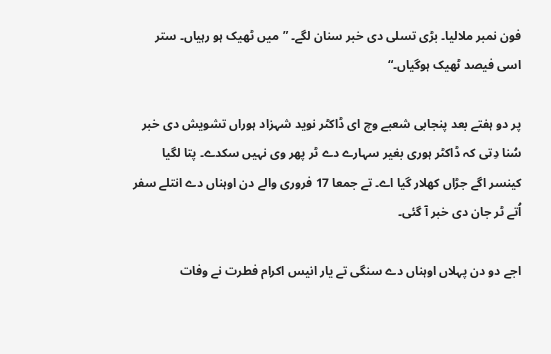فون نمبر ملالیا۔ بڑی تسلی دی خبر سنان لگے۔ ”میں ٹھیک ہو رہیاں۔ ستر اسی فیصد ٹھیک ہوگیاں۔“

پر دو ہفتے بعد پنجابی شعبے وچ ای ڈاکٹر نوید شہزاد ہوراں تشویش دی خبر سُنا دِتی کہ ڈاکٹر ہوری بغیر سہارے دے ٹر پھر وی نہیں سکدے۔ پتا لگیا کینسر اگے جڑاں کھلار گیا اے۔ تے جمعا 17 فروری والے دن اوہناں دے انتلے سفر اُتے ٹر جان دی خبر آ گئی۔

اجے دو دن پہلاں اوہناں دے سنگی تے یار انیس اکرام فطرت نے وفات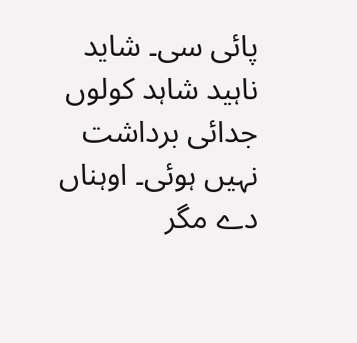پائی سی۔ شاید ناہید شاہد کولوں جدائی برداشت نہیں ہوئی۔ اوہناں دے مگر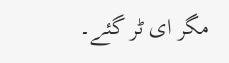مگر ای ٹر گئے۔